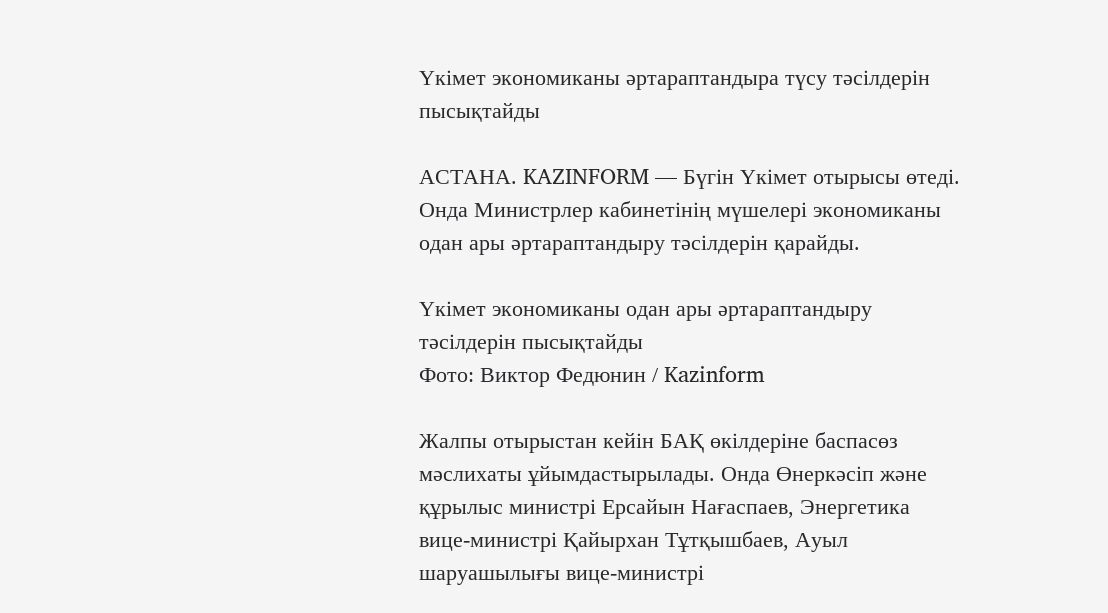Үкімет экономиканы әртараптандыра түсу тәсілдерін пысықтайды

АСТАНА. KAZINFORM — Бүгін Үкімет отырысы өтеді. Онда Министрлер кабинетінің мүшелері экономиканы одан ары әртараптандыру тәсілдерін қарайды.

Үкімет экономиканы одан ары әртараптандыру тәсілдерін пысықтайды
Фото: Виктор Федюнин / Kazinform

Жалпы отырыстан кейін БАҚ өкілдеріне баспасөз мәслихаты ұйымдастырылады. Онда Өнеркәсіп және құрылыс министрі Ерсайын Нағаспаев, Энергетика вице-министрі Қайырхан Тұтқышбаев, Ауыл шаруашылығы вице-министрі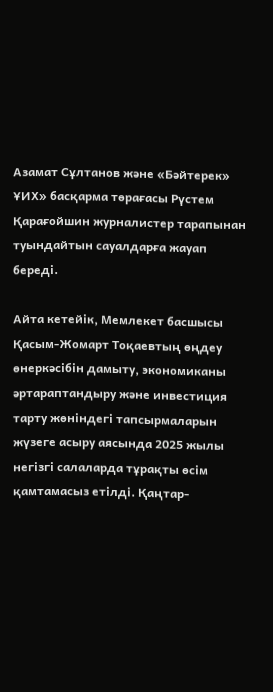Азамат Сұлтанов және «Бәйтерек» ҰИХ» басқарма төрағасы Рүстем Қарағойшин журналистер тарапынан туындайтын сауалдарға жауап береді.

Айта кетейік, Мемлекет басшысы Қасым-Жомарт Тоқаевтың өңдеу өнеркәсібін дамыту, экономиканы әртараптандыру және инвестиция тарту жөніндегі тапсырмаларын жүзеге асыру аясында 2025 жылы негізгі салаларда тұрақты өсім қамтамасыз етілді. Қаңтар-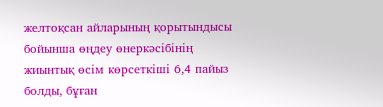желтоқсан айларының қорытындысы бойынша өңдеу өнеркәсібінің жиынтық өсім көрсеткіші 6,4 пайыз болды, бұған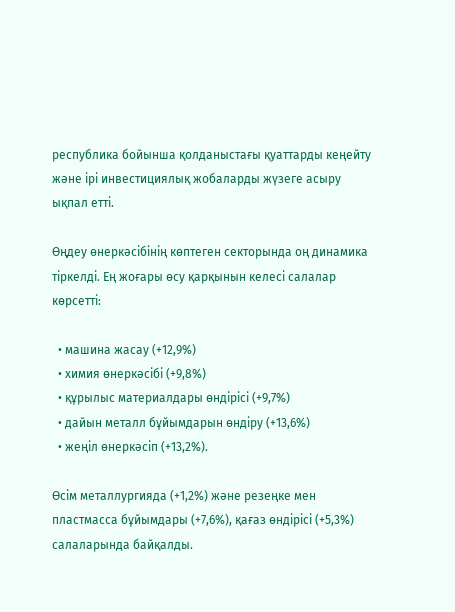республика бойынша қолданыстағы қуаттарды кеңейту және ірі инвестициялық жобаларды жүзеге асыру ықпал етті.

Өңдеу өнеркәсібінің көптеген секторында оң динамика тіркелді. Ең жоғары өсу қарқынын келесі салалар көрсетті:

  • машина жасау (+12,9%)
  • химия өнеркәсібі (+9,8%)
  • құрылыс материалдары өндірісі (+9,7%)
  • дайын металл бұйымдарын өндіру (+13,6%)
  • жеңіл өнеркәсіп (+13,2%).

Өсім металлургияда (+1,2%) және резеңке мен пластмасса бұйымдары (+7,6%), қағаз өндірісі (+5,3%) салаларында байқалды.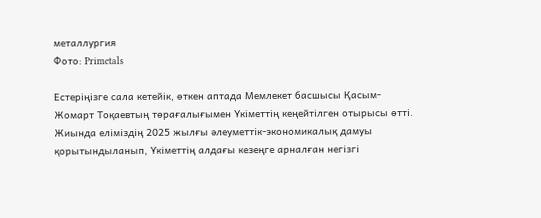металлургия
Фото: Primetals

Естеріңізге сала кетейік, өткен аптада Мемлекет басшысы Қасым-Жомарт Тоқаевтың төрағалығымен Үкіметтің кеңейтілген отырысы өтті. Жиында еліміздің 2025 жылғы әлеуметтік-экономикалық дамуы қорытындыланып, Үкіметтің алдағы кезеңге арналған негізгі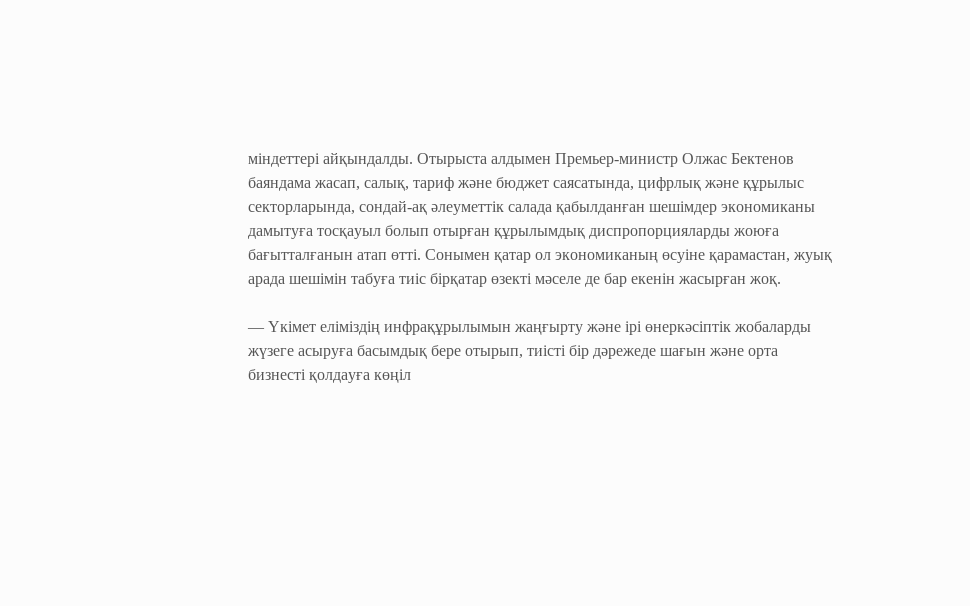міндеттері айқындалды. Отырыста алдымен Премьер-министр Олжас Бектенов баяндама жасап, салық, тариф және бюджет саясатында, цифрлық және құрылыс секторларында, сондай-ақ әлеуметтік салада қабылданған шешімдер экономиканы дамытуға тосқауыл болып отырған құрылымдық диспропорцияларды жоюға бағытталғанын атап өтті. Сонымен қатар ол экономиканың өсуіне қарамастан, жуық арада шешімін табуға тиіс бірқатар өзекті мәселе де бар екенін жасырған жоқ.

— Үкімет еліміздің инфрақұрылымын жаңғырту және ірі өнеркәсіптік жобаларды жүзеге асыруға басымдық бере отырып, тиісті бір дәрежеде шағын және орта бизнесті қолдауға көңіл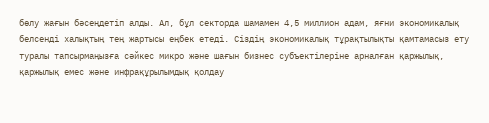бөлу жағын бәсеңдетіп алды. Ал, бұл секторда шамамен 4,5 миллион адам, яғни экономикалық белсенді халықтың тең жартысы еңбек етеді. Сіздің экономикалық тұрақтылықты қамтамасыз ету туралы тапсырмаңызға сәйкес микро және шағын бизнес субъектілеріне арналған қаржылық, қаржылық емес және инфрақұрылымдық қолдау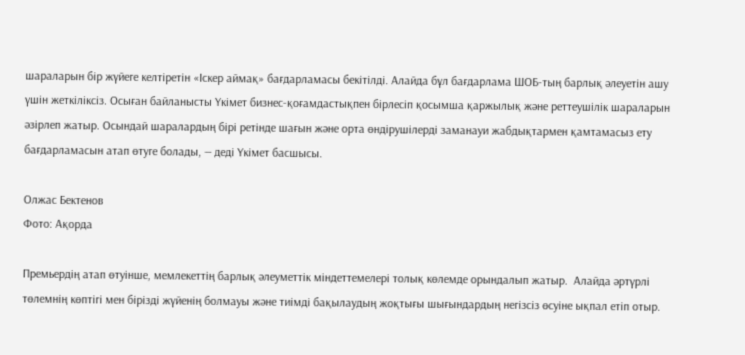шараларын бір жүйеге келтіретін «Іскер аймақ» бағдарламасы бекітілді. Алайда бұл бағдарлама ШОБ-тың барлық әлеуетін ашу үшін жеткіліксіз. Осыған байланысты Үкімет бизнес-қоғамдастықпен бірлесіп қосымша қаржылық және реттеушілік шараларын әзірлеп жатыр. Осындай шаралардың бірі ретінде шағын және орта өндірушілерді заманауи жабдықтармен қамтамасыз ету бағдарламасын атап өтуге болады, — деді Үкімет басшысы.

Олжас Бектенов
Фото: Ақорда

Премьердің атап өтуінше, мемлекеттің барлық әлеуметтік міндеттемелері толық көлемде орындалып жатыр.  Алайда әртүрлі төлемнің көптігі мен бірізді жүйенің болмауы және тиімді бақылаудың жоқтығы шығындардың негізсіз өсуіне ықпал етіп отыр.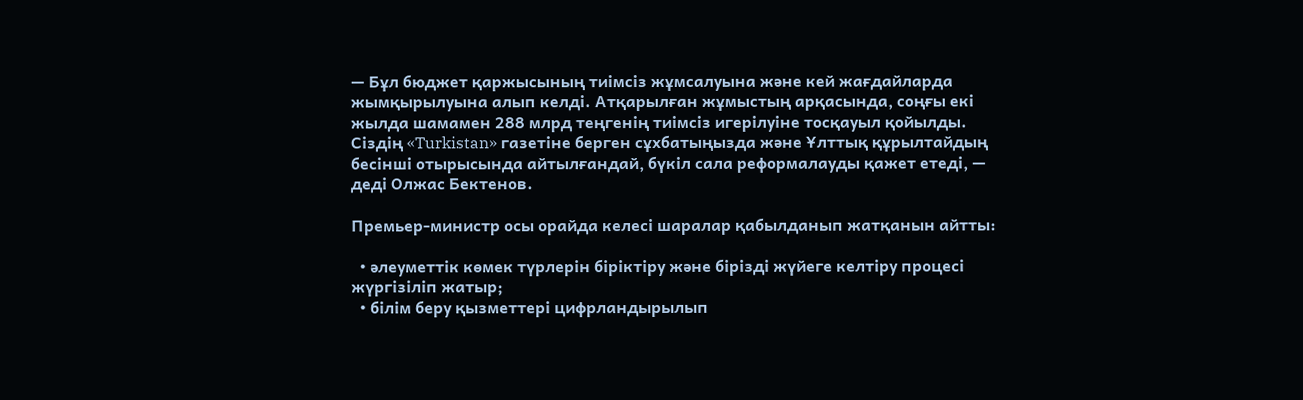— Бұл бюджет қаржысының тиімсіз жұмсалуына және кей жағдайларда жымқырылуына алып келді. Атқарылған жұмыстың арқасында, соңғы екі жылда шамамен 288 млрд теңгенің тиімсіз игерілуіне тосқауыл қойылды. Сіздің «Turkistan» газетіне берген сұхбатыңызда және Ұлттық құрылтайдың бесінші отырысында айтылғандай, бүкіл сала реформалауды қажет етеді, — деді Олжас Бектенов.

Премьер-министр осы орайда келесі шаралар қабылданып жатқанын айтты:

  • әлеуметтік көмек түрлерін біріктіру және бірізді жүйеге келтіру процесі жүргізіліп жатыр;
  • білім беру қызметтері цифрландырылып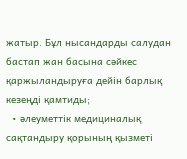жатыр. Бұл нысандарды салудан бастап жан басына сәйкес қаржыландыруға дейін барлық кезеңді қамтиды;
  • әлеуметтік медициналық сақтандыру қорының қызметі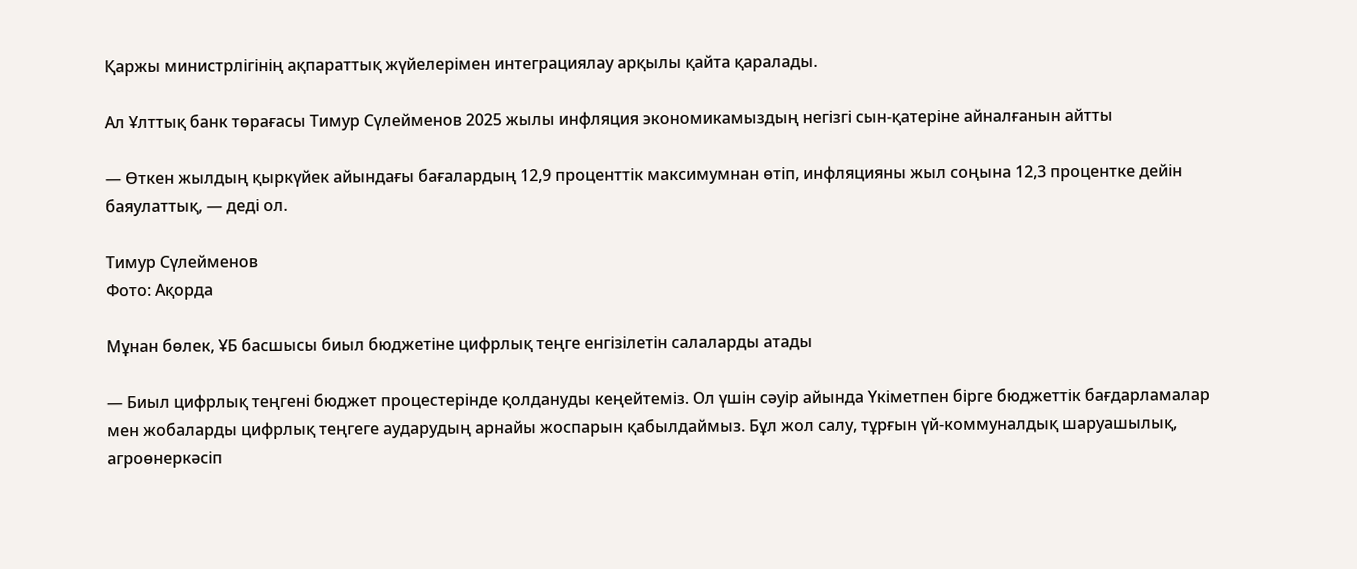Қаржы министрлігінің ақпараттық жүйелерімен интеграциялау арқылы қайта қаралады.

Ал Ұлттық банк төрағасы Тимур Сүлейменов 2025 жылы инфляция экономикамыздың негізгі сын-қатеріне айналғанын айтты

— Өткен жылдың қыркүйек айындағы бағалардың 12,9 проценттік максимумнан өтіп, инфляцияны жыл соңына 12,3 процентке дейін баяулаттық, — деді ол.

Тимур Сүлейменов
Фото: Ақорда

Мұнан бөлек, ҰБ басшысы биыл бюджетіне цифрлық теңге енгізілетін салаларды атады

— Биыл цифрлық теңгені бюджет процестерінде қолдануды кеңейтеміз. Ол үшін сәуір айында Үкіметпен бірге бюджеттік бағдарламалар мен жобаларды цифрлық теңгеге аударудың арнайы жоспарын қабылдаймыз. Бұл жол салу, тұрғын үй-коммуналдық шаруашылық, агроөнеркәсіп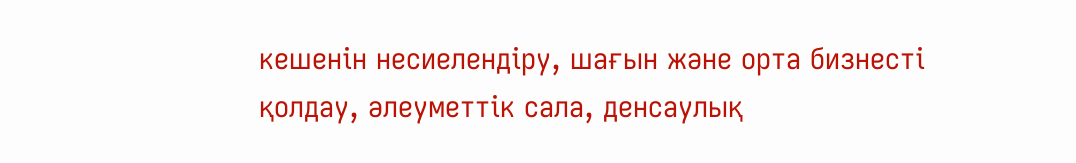кешенін несиелендіру, шағын және орта бизнесті қолдау, әлеуметтік сала, денсаулық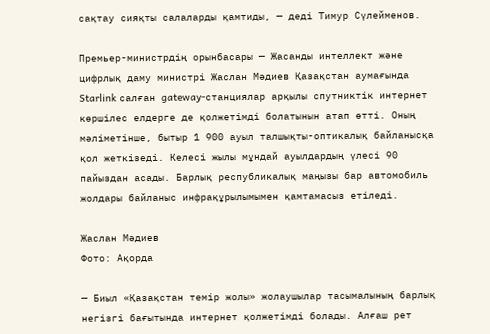сақтау сияқты салаларды қамтиды, — деді Тимур Сүлейменов.

Премьер-министрдің орынбасары — Жасанды интеллект және цифрлық даму министрі Жаслан Мәдиев Қазақстан аумағында Starlink салған gateway-станциялар арқылы спутниктік интернет көршілес елдерге де қолжетімді болатынын атап өтті. Оның мәліметінше, бытыр 1 900 ауыл талшықты-оптикалық байланысқа қол жеткізеді. Келесі жылы мұндай ауылдардың үлесі 90 пайыздан асады. Барлық республикалық маңызы бар автомобиль жолдары байланыс инфрақұрылымымен қамтамасыз етіледі.

Жаслан Мәдиев
Фото: Ақорда

— Биыл «Қазақстан темір жолы» жолаушылар тасымалының барлық негізгі бағытында интернет қолжетімді болады. Алғаш рет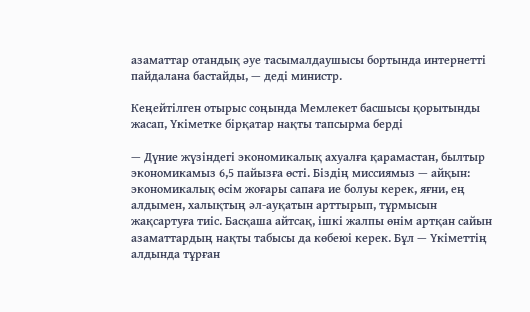азаматтар отандық әуе тасымалдаушысы бортында интернетті пайдалана бастайды, — деді министр.

Кеңейтілген отырыс соңында Мемлекет басшысы қорытынды жасап, Үкіметке бірқатар нақты тапсырма берді

— Дүние жүзіндегі экономикалық ахуалға қарамастан, былтыр экономикамыз 6,5 пайызға өсті. Біздің миссиямыз — айқын: экономикалық өсім жоғары сапаға ие болуы керек, яғни, ең алдымен, халықтың әл-ауқатын арттырып, тұрмысын жақсартуға тиіс. Басқаша айтсақ, ішкі жалпы өнім артқан сайын азаматтардың нақты табысы да көбеюі керек. Бұл — Үкіметтің алдында тұрған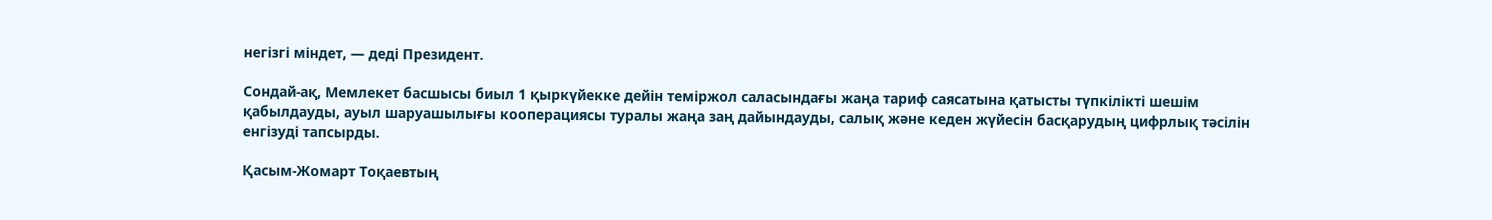негізгі міндет, — деді Президент.

Сондай-ақ, Мемлекет басшысы биыл 1 қыркүйекке дейін теміржол саласындағы жаңа тариф саясатына қатысты түпкілікті шешім қабылдауды, ауыл шаруашылығы кооперациясы туралы жаңа заң дайындауды, салық және кеден жүйесін басқарудың цифрлық тәсілін енгізуді тапсырды.

Қасым-Жомарт Тоқаевтың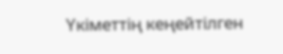Үкіметтің кеңейтілген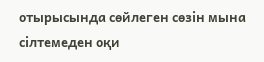отырысында сөйлеген сөзін мына сілтемеден оқи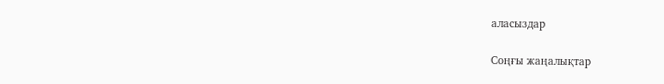аласыздар

Соңғы жаңалықтар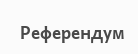Референдум